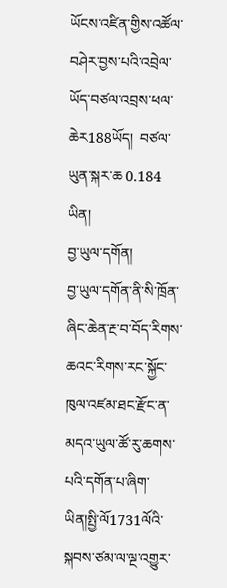ཡོངས་འཛིན་གྱིས་འཚོལ་བཤེར་བྱས་པའི་འབྲེལ་ཡོད་བཙལ་འབྲས་ཕལ་ཆེར188ཡོད།  བཙལ་ཡུན་སྐར་ཆ 0.184 ཡིན།
བྱ་ཡུལ་དགོན།
བྱ་ཡུལ་དགོན་ནི་སི་ཁྲོན་ཞིང་ཆེན་རྔ་བ་བོད་རིགས་ཆའང་རིགས་རང་སྐྱོང་ཁུལ་འཛམ་ཐང་རྫོང་ན་མདའ་ཡུལ་ཚོ་རུ་ཆགས་པའི་དགོན་པ་ཞིག་ཡིན།སྤྱི་ལོ1731ལོའི་སྐབས་ཙམ་ལ་ལྔ་འགྱུར་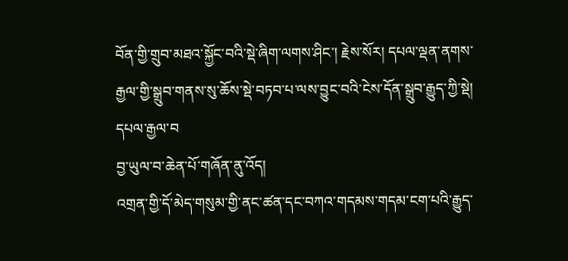བོན་གྱི་གྲུབ་མཐའ་སྐྱོང་བའི་སྡེ་ཞིག་ལགས་ཤིང་། རྗེས་སོར། དཔལ་ལྡན་ནགས་རྒྱལ་གྱི་སྒྲུབ་གནས་སུ་ཆོས་སྡེ་བཏབ་པ་ལས་བྱུང་བའི་ངེས་དོན་སྒྲུབ་རྒྱུད་ཀྱི་སྡེ། དཔལ་རྒྱལ་བ
བྱ་ཡུལ་བ་ཆེན་པོ་གཞོན་ནུ་འོད།
འགྲན་གྱི་དོ་མེད་གསུམ་གྱི་ནང་ཚན་དང་བཀའ་གདམས་གདམ་ངག་པའི་རྒྱུད་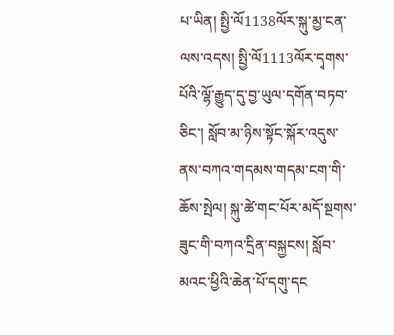པ་ཡིན། སྤྱི་ལོ1138ལོར་སྐུ་མྱ་ངན་ལས་འདས། སྤྱི་ལོ1113ལོར་དྭགས་པོའི་ལྷོ་རྒྱུད་དུ་བྱ་ཡུལ་དགོན་བཏབ་ཅིང་། སློབ་མ་ཉིས་སྟོང་སྐོར་འདུས་ནས་བཀའ་གདམས་གདམ་ངག་གི་ཆོས་སྤེལ། སྐུ་ཚེ་གང་པོར་མདོ་སྔགས་ཟུང་གི་བཀའ་དྲིན་བསྐྱངས། སློབ་མའང་ཕྱིའི་ཆེན་པོ་དགུ་དང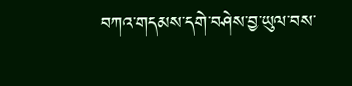བཀའ་གདམས་དགེ་བཤེས་བྱ་ཡུལ་བས་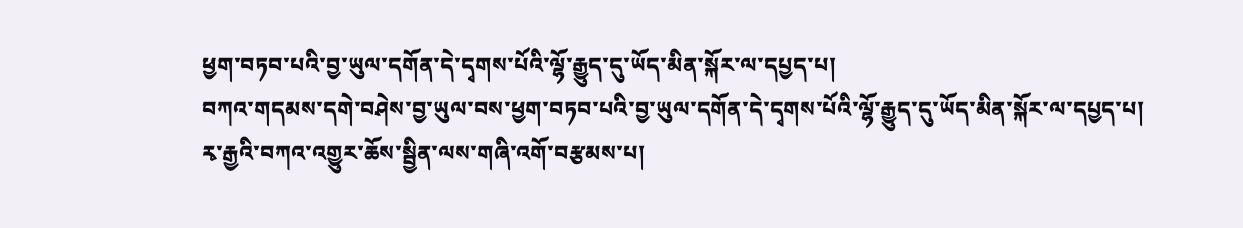ཕྱག་བཏབ་པའི་བྱ་ཡུལ་དགོན་དེ་དྭགས་པོའི་ལྷོ་རྒྱུད་དུ་ཡོད་མིན་སྐོར་ལ་དཔྱད་པ།
བཀའ་གདམས་དགེ་བཤེས་བྱ་ཡུལ་བས་ཕྱག་བཏབ་པའི་བྱ་ཡུལ་དགོན་དེ་དྭགས་པོའི་ལྷོ་རྒྱུད་དུ་ཡོད་མིན་སྐོར་ལ་དཔྱད་པ།
རྭ་རྒྱའི་བཀའ་འགྱུར་ཆོས་སྦྱིན་ལས་གཞི་འགོ་བརྩམས་པ།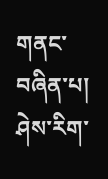གནང་བཞིན་པ། ཤེས་རིག་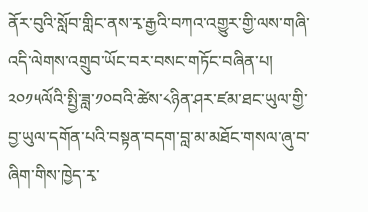ནོར་བུའི་སློབ་གླིང་ནས་རྭ་རྒྱའི་བཀའ་འགྱུར་གྱི་ལས་གཞི་འདི་ལེགས་འགྲུབ་ཡོང་བར་བསང་གཏོང་བཞིན་པ། ༢༠༡༥ལོའི་སྤྱི་ཟླ་༡༠བའི་ཚེས་༨ཉིན་ཤར་ཛམ་ཐང་ཡུལ་གྱི་བྱ་ཡུལ་དགོན་པའི་བསྟན་བདག་བླ་མ་མཐོང་གསལ་ཞུ་བ་ཞིག་གིས་ཁྱེད་རྭ་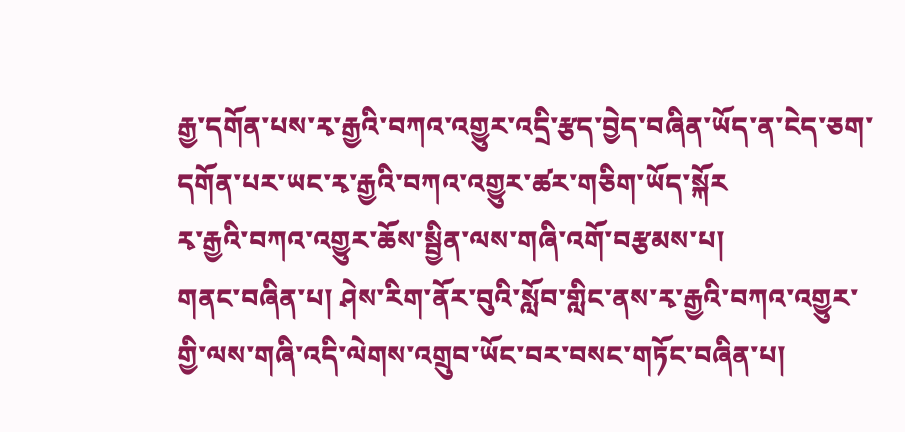རྒྱ་དགོན་པས་རྭ་རྒྱའི་བཀའ་འགྱུར་འདྲི་རྩད་བྱེད་བཞིན་ཡོད་ན་ངེད་ཅག་དགོན་པར་ཡང་རྭ་རྒྱའི་བཀའ་འགྱུར་ཚར་གཅིག་ཡོད་སྐོར
རྭ་རྒྱའི་བཀའ་འགྱུར་ཆོས་སྦྱིན་ལས་གཞི་འགོ་བརྩམས་པ།
གནང་བཞིན་པ། ཤེས་རིག་ནོར་བུའི་སློབ་གླིང་ནས་རྭ་རྒྱའི་བཀའ་འགྱུར་གྱི་ལས་གཞི་འདི་ལེགས་འགྲུབ་ཡོང་བར་བསང་གཏོང་བཞིན་པ།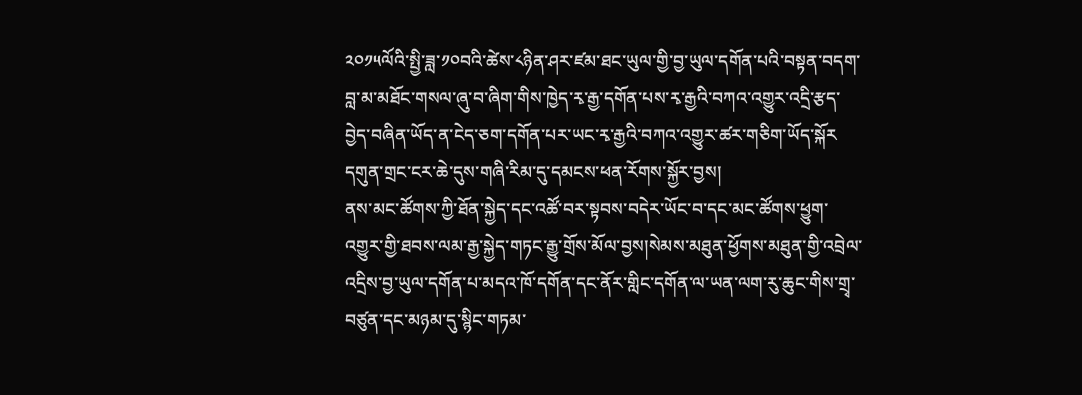༢༠༡༥ལོའི་སྤྱི་ཟླ་༡༠བའི་ཚེས་༨ཉིན་ཤར་ཛམ་ཐང་ཡུལ་གྱི་བྱ་ཡུལ་དགོན་པའི་བསྟན་བདག་བླ་མ་མཐོང་གསལ་ཞུ་བ་ཞིག་གིས་ཁྱེད་རྭ་རྒྱ་དགོན་པས་རྭ་རྒྱའི་བཀའ་འགྱུར་འདྲི་རྩད་བྱེད་བཞིན་ཡོད་ན་ངེད་ཅག་དགོན་པར་ཡང་རྭ་རྒྱའི་བཀའ་འགྱུར་ཚར་གཅིག་ཡོད་སྐོར
དགུན་གྲང་ངར་ཆེ་དུས་གཞི་རིམ་དུ་དམངས་ཕན་རོགས་སྐྱོར་བྱས།
ནས་མང་ཚོགས་ཀྱི་ཐོན་སྐྱེད་དང་འཚོ་བར་སྟབས་བདེར་ཡོང་བ་དང་མང་ཚོགས་ཕྱུག་འགྱུར་གྱི་ཐབས་ལམ་རྒྱ་སྐྱེད་གཏང་རྒྱུ་གྲོས་མོལ་བྱས།སེམས་མཐུན་ཕྱོགས་མཐུན་གྱི་འབྲེལ་འདྲིས་བྱ་ཡུལ་དགོན་པ་མདའ་ཁོ་དགོན་དང་ནོར་གླིང་དགོན་ལ་ཡན་ལག་རུ་ཆུང་གིས་གྲྭ་བཙུན་དང་མཉམ་དུ་སྙིང་གཏམ་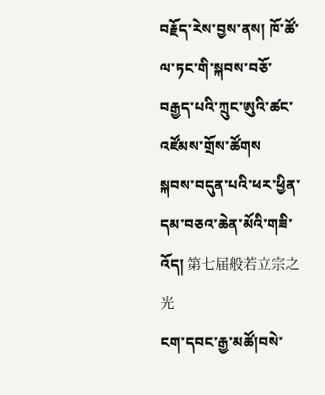བརྗོད་རེས་བྱས་ནས། ཁོ་ཚོ་ལ་ཏང་གི་སྐབས་བཅོ་བརྒྱད་པའི་ཀྲུང་ཨུའི་ཚང་འཛོམས་གྲོས་ཚོགས
སྐབས་བདུན་པའི་ཕར་ཕྱིན་དམ་བཅའ་ཆེན་མོའི་གཟི་འོད། 第七届般若立宗之光
ངག་དབང་རྒྱ་མཚོ།བསེ་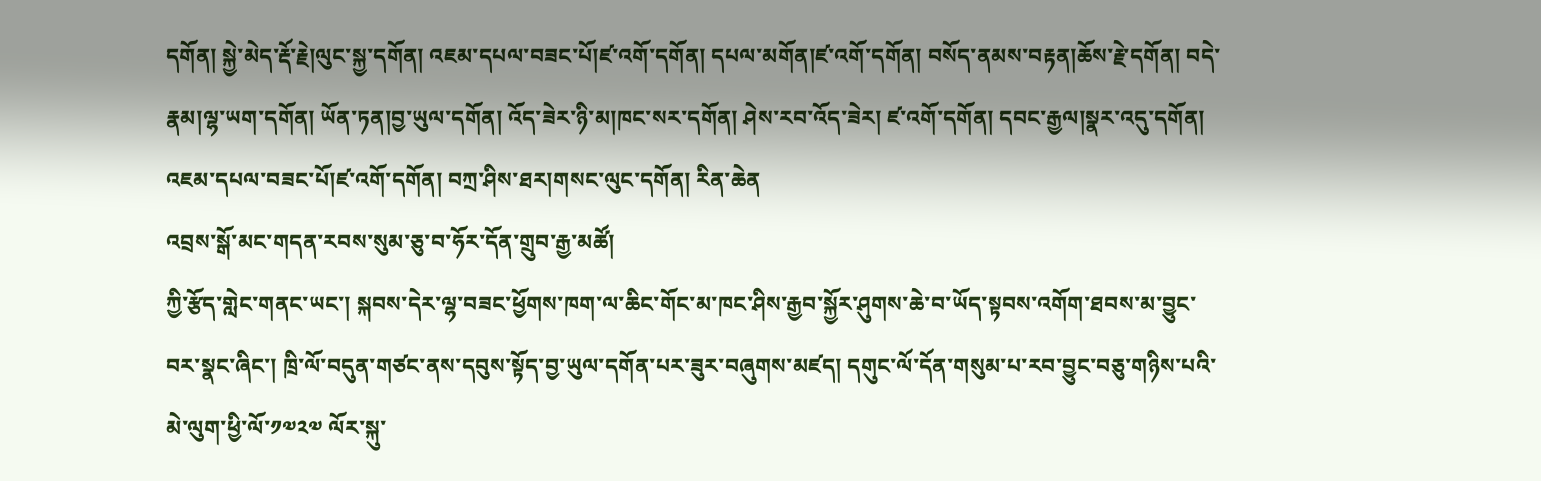དགོན། སྐྱེ་མེད་རྡོ་རྗེ།ལུང་སྐྱ་དགོན། འཇམ་དཔལ་བཟང་པོ།ཛ་འགོ་དགོན། དཔལ་མགོན།ཛ་འགོ་དགོན། བསོད་ནམས་བརྟན།ཆོས་རྗེ་དགོན། བདེ་རྣམ།ལྷ་ཡག་དགོན། ཡོན་ཏན།བྱ་ཡུལ་དགོན། འོད་ཟེར་ཉི་མ།ཁང་སར་དགོན། ཤེས་རབ་འོད་ཟེར། ཛ་འགོ་དགོན། དབང་རྒྱལ།སྣར་འདུ་དགོན། འཇམ་དཔལ་བཟང་པོ།ཛ་འགོ་དགོན། བཀྲ་ཤིས་ཐར།གསང་ལུང་དགོན། རིན་ཆེན
འབྲས་སྒོ་མང་གདན་རབས་སུམ་ཅུ་བ་ཧོར་དོན་གྲུབ་རྒྱ་མཚོ།
ཀྱི་རྩོད་གླེང་གནང་ཡང་། སྐབས་དེར་ལྷ་བཟང་ཕྱོགས་ཁག་ལ་ཆིང་གོང་མ་ཁང་ཤིས་རྒྱབ་སྐྱོར་ཤུགས་ཆེ་བ་ཡོད་སྟབས་འགོག་ཐབས་མ་བྱུང་བར་སྣང་ཞིང་། ཁྲི་ལོ་བདུན་གཙང་ནས་དབུས་སྟོད་བྱ་ཡུལ་དགོན་པར་ཟུར་བཞུགས་མཛད། དགུང་ལོ་དོན་གསུམ་པ་རབ་བྱུང་བཅུ་གཉིས་པའི་མེ་ལུག་ཕྱི་ལོ་༡༧༢༧ ལོར་སྐུ་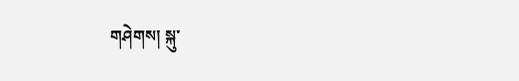གཤེགས། སྐུ་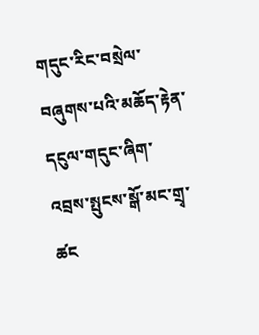གདུང་རིང་བསྲེལ་བཞུགས་པའི་མཆོད་རྟེན་དངུལ་གདུང་ཞིག་འབྲས་སྤུངས་སྒོ་མང་གྲྭ་ཚང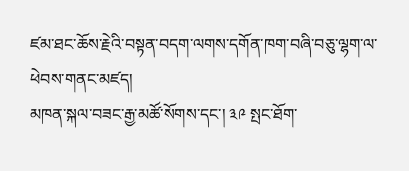ཛམ་ཐང་ཆོས་རྗེའི་བསྟན་བདག་ལགས་དགོན་ཁག་བཞི་བཅུ་ལྷག་ལ་ཕེབས་གནང་མཛད།
མཁན་སྐལ་བཟང་རྒྱ་མཚོ་སོགས་དང་། ༣༩ སྤང་ཐོག་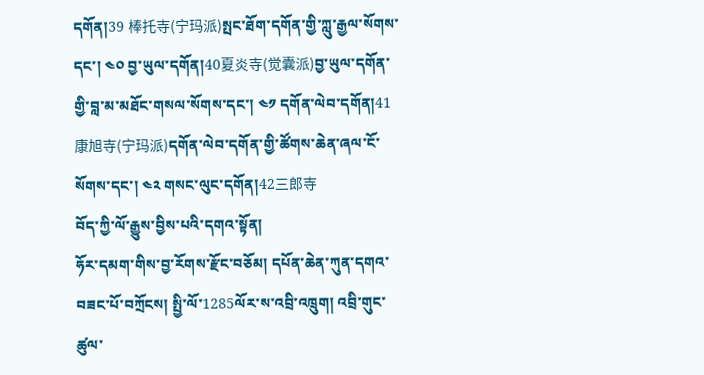དགོན།39 棒托寺(宁玛派)སྤང་ཐོག་དགོན་གྱི་ཀླུ་རྒྱལ་སོགས་དང་། ༤༠ བྱ་ཡུལ་དགོན།40夏炎寺(觉囊派)བྱ་ཡུལ་དགོན་གྱི་བླ་མ་མཐོང་གསལ་སོགས་དང་། ༤༡ དགོན་ལེབ་དགོན།41康旭寺(宁玛派)དགོན་ལེབ་དགོན་གྱི་ཚོགས་ཆེན་ཞལ་ངོ་སོགས་དང་། ༤༢ གསང་ལུང་དགོན།42三郎寺
བོད་ཀྱི་ལོ་རྒྱུས་བྱིས་པའི་དགའ་སྟོན།
ཧོར་དམག་གིས་བྱ་རོགས་རྫོང་བཅོམ། དཔོན་ཆེན་ཀུན་དགའ་བཟང་པོ་བཀྲོངས། སྤྱི་ལོ་1285ལོར་ས་འབྲི་འཁྲུག། འབྲི་གུང་ཚུལ་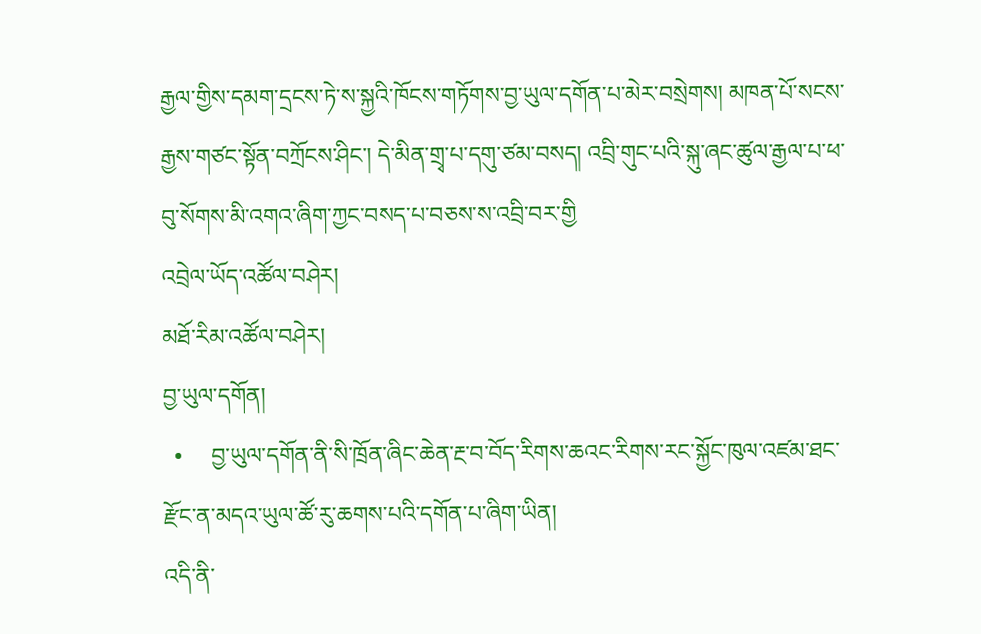རྒྱལ་གྱིས་དམག་དྲངས་ཏེ་ས་སྐྱའི་ཁོངས་གཏོགས་བྱ་ཡུལ་དགོན་པ་མེར་བསྲེགས། མཁན་པོ་སངས་རྒྱས་གཙང་སྟོན་བཀྲོངས་ཤིང་། དེ་མིན་གྲྭ་པ་དགུ་ཙམ་བསད། འབྲི་གུང་པའི་སྐུ་ཞང་ཚུལ་རྒྱལ་པ་ཕ་བུ་སོགས་མི་འགའ་ཞིག་ཀྱང་བསད་པ་བཅས་ས་འབྲི་བར་གྱི
འབྲེལ་ཡོད་འཚོལ་བཤེར།
མཐོ་རིམ་འཚོལ་བཤེར།
བྱ་ཡུལ་དགོན།
  •     བྱ་ཡུལ་དགོན་ནི་སི་ཁྲོན་ཞིང་ཆེན་རྔ་བ་བོད་རིགས་ཆའང་རིགས་རང་སྐྱོང་ཁུལ་འཛམ་ཐང་རྫོང་ན་མདའ་ཡུལ་ཚོ་རུ་ཆགས་པའི་དགོན་པ་ཞིག་ཡིན།
འདི་ནི་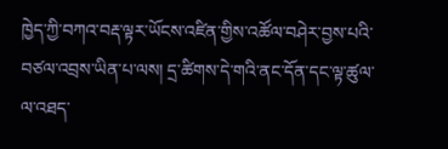ཁྱེད་ཀྱི་བཀའ་བརྡ་ལྟར་ཡོངས་འཛིན་གྱིས་འཚོལ་བཤེར་བྱས་པའི་བཙལ་འབྲས་ཡིན་པ་ལས། དྲ་ཚིགས་དེ་གའི་ནང་དོན་དང་ལྟ་ཚུལ་ལ་འཐད་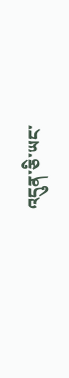འདུན་ཅི་ཡང་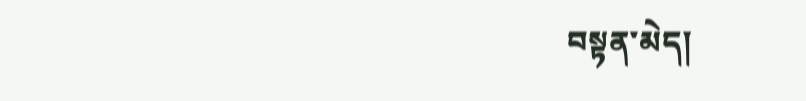བསྟན་མེད།